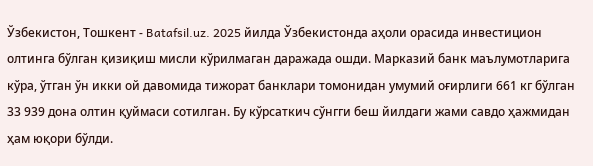Ўзбекистон, Тошкент - Batafsil.uz. 2025 йилда Ўзбекистонда аҳоли орасида инвестицион олтинга бўлган қизиқиш мисли кўрилмаган даражада ошди. Марказий банк маълумотларига кўра, ўтган ўн икки ой давомида тижорат банклари томонидан умумий оғирлиги 661 кг бўлган 33 939 дона олтин қуймаси сотилган. Бу кўрсаткич сўнгги беш йилдаги жами савдо ҳажмидан ҳам юқори бўлди.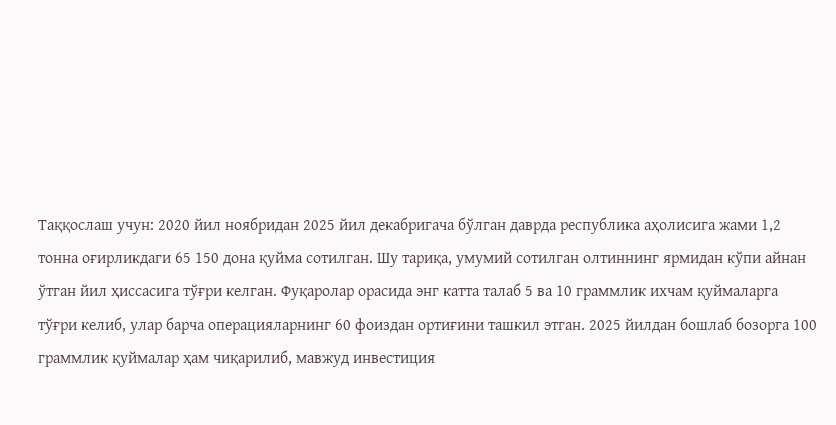Таққослаш учун: 2020 йил ноябридан 2025 йил декабригача бўлган даврда республика аҳолисига жами 1,2 тонна оғирликдаги 65 150 дона қуйма сотилган. Шу тариқа, умумий сотилган олтиннинг ярмидан кўпи айнан ўтган йил ҳиссасига тўғри келган. Фуқаролар орасида энг катта талаб 5 ва 10 граммлик ихчам қуймаларга тўғри келиб, улар барча операцияларнинг 60 фоиздан ортиғини ташкил этган. 2025 йилдан бошлаб бозорга 100 граммлик қуймалар ҳам чиқарилиб, мавжуд инвестиция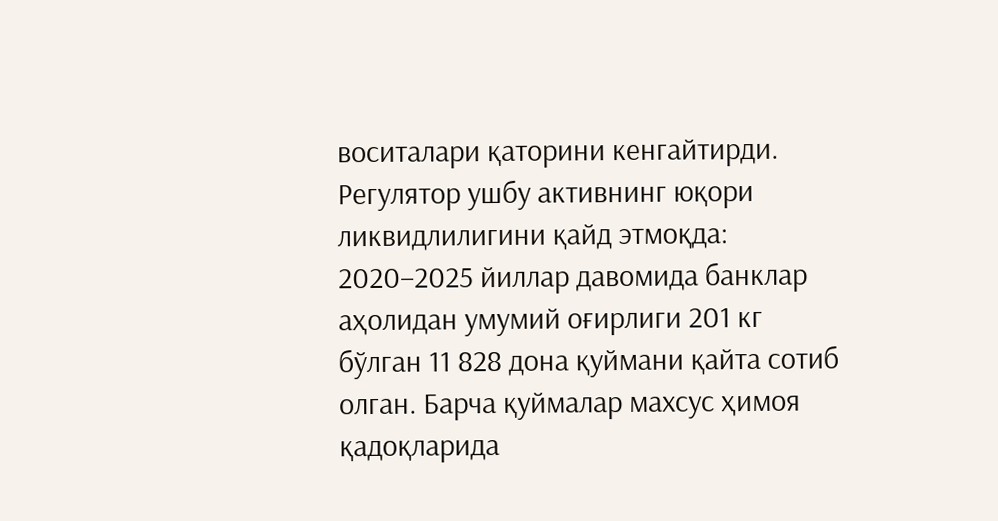воситалари қаторини кенгайтирди.
Регулятор ушбу активнинг юқори ликвидлилигини қайд этмоқда: 2020–2025 йиллар давомида банклар аҳолидан умумий оғирлиги 201 кг бўлган 11 828 дона қуймани қайта сотиб олган. Барча қуймалар махсус ҳимоя қадоқларида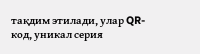тақдим этилади, улар QR-код, уникал серия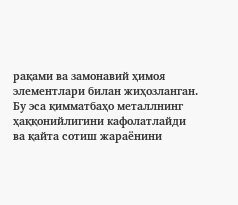рақами ва замонавий ҳимоя элементлари билан жиҳозланган. Бу эса қимматбаҳо металлнинг ҳаққонийлигини кафолатлайди ва қайта сотиш жараёнини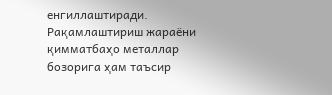енгиллаштиради.
Рақамлаштириш жараёни қимматбаҳо металлар бозорига ҳам таъсир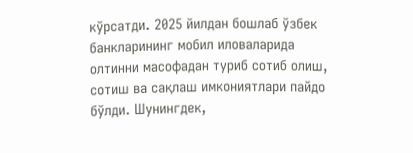кўрсатди. 2025 йилдан бошлаб ўзбек банкларининг мобил иловаларида олтинни масофадан туриб сотиб олиш, сотиш ва сақлаш имкониятлари пайдо бўлди. Шунингдек,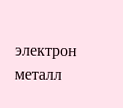электрон металл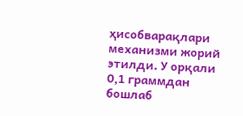ҳисобварақлари механизми жорий этилди. У орқали 0,1 граммдан бошлаб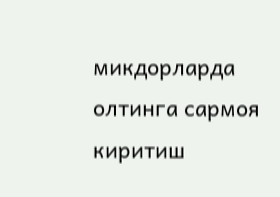микдорларда олтинга сармоя киритиш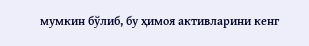мумкин бўлиб, бу ҳимоя активларини кенг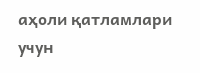аҳоли қатламлари учун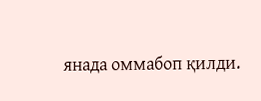янада оммабоп қилди.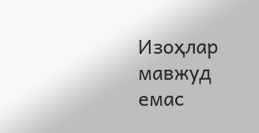Изоҳлар мавжуд емас